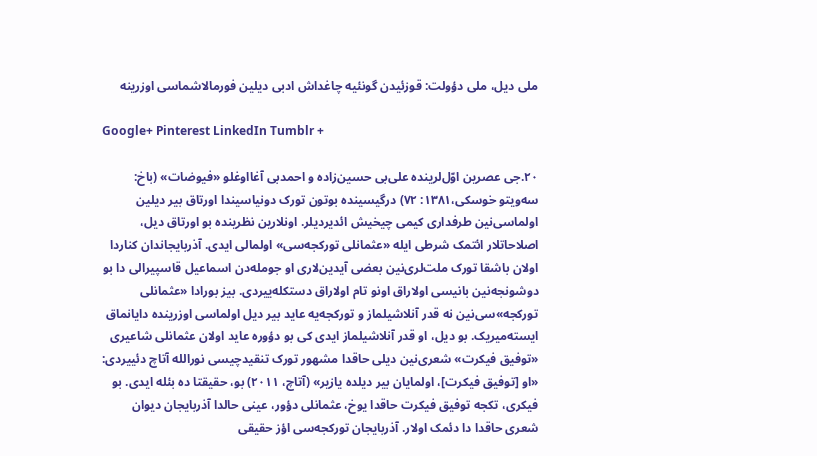ملی دیل، ملی دؤولت: قوزئیدن گونئیه چاغداش ادبی دیلین فورمالاشماسی اوزرینه

Google+ Pinterest LinkedIn Tumblr +

۲۰.جی عصرین اوّل‌لرینده علی‌بی حسین‌زاده و احمدبی آغااوغلو «فیوضات» (باخ: سه‌ویتو خوسکی،۱۳۸۱: ۷۲) درگیسینده بوتون تورک دونیاسیندا اورتاق بیر دیلین اولماسی‌نین طرفداری کیمی چیخیش ائدیردیلر. اونلارین نظرینده بو اورتاق دیل، اصلاحاتلار ائتمک شرطی ایله «عثمانلی تورکجه‌سی» اولمالی ایدی. آذربایجاندان کناردا اولان باشقا تورک ملت‌لری‌نین بعضی آیدین‌لاری او جومله‌دن اسماعیل قاسپیرالی دا بو دوشونجه‌نین بانیسی اولاراق اونو تام اولاراق دستکله‌ییردی. بیز بورادا «عثمانلی تورکجه»سی‌نین نه قدر آنلاشیلماز و تورکجه‌یه عاید بیر دیل اولماسی اوزرینده دایانماق ایسته‌میریک. بو دیل، او قدر آنلاشیلماز ایدی کی بو دؤوره عاید اولان عثمانلی شاعیری «توفیق فیکرت» شعری‌نین دیلی حاقدا مشهور تورک تنقیدچیسی نورالله آتاچ دئییردی: «او [توفیق فیکرت]، اولمایان بیر دیلده یازیر» (آتاچ، ۲۰۱۱) بو، حقیقتا ده بئله ایدی. بو فیکری، تکجه توفیق فیکرت حاقدا یوخ، عثمانلی دؤور، عینی حالدا آذربایجان دیوان شعری حاقدا دا دئمک اولار. آذربایجان تورکجه‌سی اؤز حقیقی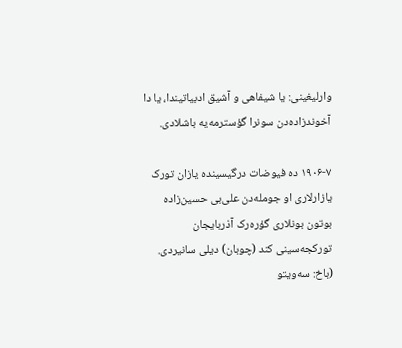وارلیغینی: یا شیفاهی و آشیق ادبیاتیندا، یا دا آخوندزاده‌دن سونرا گؤسترمه‌یه باشلادی.

۱۹۰۶-۷ ده فیوضات درگیسینده یازان تورک یازارلاری او جومله‌دن علی‌بی حسین‌زاده بوتون بونلاری گؤره‌رک آذربایجان تورکجه‌سینی کند (چوبان) دیلی سانیردی. (باخ: سه‌ویتو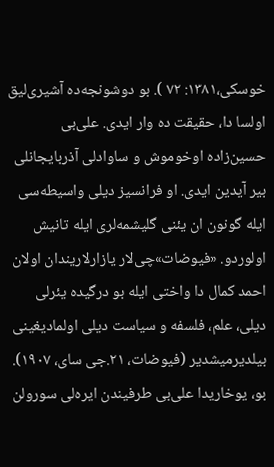خوسکی،۱۳۸۱: ۷۲ ). بو دوشونجه‌ده آشیری‌لیق اولسا دا، حقیقت ده وار ایدی. علی‌بی‌ حسین‌زاده اوخوموش و ساوادلی آذربایجانلی بیر آیدین ایدی. او فرانسیز دیلی واسیطه‌سی ایله گونون ان یئنی گلیشمه‌لری ایله تانیش اولوردو. «فیوضات»چی‌لار یازارلاریندان اولان احمد کمال دا واختی ایله بو درگیده یئرلی دیلی، علم، فلسفه و سیاست دیلی اولمادیغینی بیلدیرمیشدیر (فیوضات، ۲۱.جی سای، ۱۹۰۷). بو، یوخاریدا علی‌بی طرفیندن ایره‌لی سورولن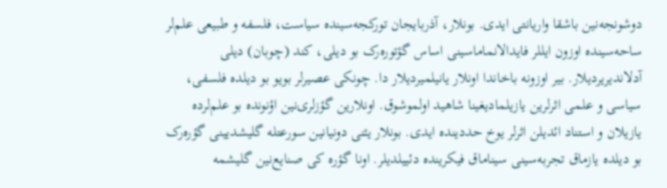دوشونجه‌نین باشقا واریانتی ایدی. بونلار، آذربایجان تورکجه‌سینده سیاست، فلسفه و طبیعی علم‌لر ساحه‌سینده اوزون ایللر فایدالانماماسینی اساس گؤتوره‌رک بو دیلی، کند (چوبان) دیلی آدلاندیریردیلار. بیر اوزونه باخاندا اونلار یانیلمیردیلار دا. چونکی عصیرلر بویو بو دیلده فلسفی، سیاسی و علمی اثرلرین یازیلمادیغینا شاهید اولموشوق. اونلارین گؤزلری‌نین اؤنونده بو علم‌لرده یازیلان و استناد ائدیلن اثرلر یوخ حددینده ایدی. بونلار یئنی دونیانین سورعتله گلیشدیینی گؤره‌رک بو دیلده یازماق تجربه‌سینی سیناماق فیکرینده دئییلدیلر. اونا گؤره کی صنایع‌نین گلیشمه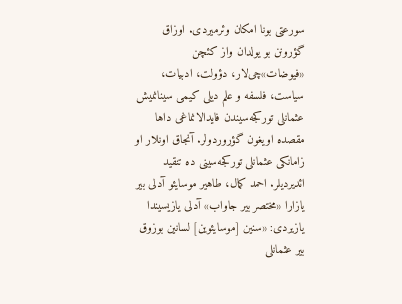سورعتی بونا امکان وئرمیردی. اوزاق گؤرونن بو یولدان واز کئچن «فیوضات»چی‌لار، دؤولت، ادبیات، سیاست، فلسفه و علم دیلی کیمی سینانمیش عثمانلی تورکجه‌سیندن فایدالانماغی داها مقصده اویغون گؤروردولر. آنجاق اونلار او زامانکی عثمانلی تورکجه‌سینی ده تنقید ائدیردیلر. احمد کمال، طاهیر موسایئو آدلی بیر یازارا «مختصر بیر جاواب» آدلی یازیسیندا یازیردی: «سنین [موسایئوین] لسانین بوزوق بیر عثمانلی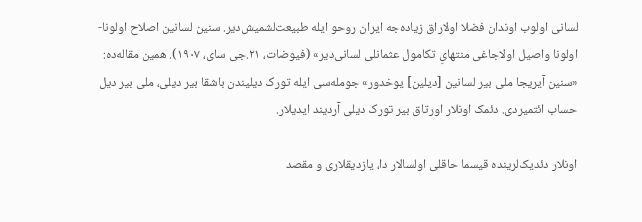لسانی اولوب اوندان فضلا اولاراق زیاده‌جه ایران روحو ایله طبیعت‌لشمیش‌دیر. سنین لسانین اصلاح اولونا-اولونا واصیل اولاجاغی منتهایِ تکامول عثمانلی لسانی‌دیر» (فیوضات، ۲۱.جی سای، ۱۹۰۷). همین مقاله‌ده: «سنین آیریجا ملی بیر لسانین [دیلین] یوخدور» جومله‌سی ایله تورک دیلیندن باشقا بیر دیلی، ملی بیر دیل حساب ائتمیردی. دئمک اونلار اورتاق بیر تورک دیلی آردیند ایدیلار.

اونلار دئدیک‌لرینده قیسما حاقلی اولسالار دا، یازدیقلاری و مقصد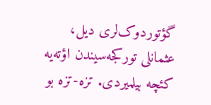گؤتوردوک‌لری دیل، عثمانلی تورکجه‌سیندن اؤته‌یه کئچه بیلمیردی. تزه-تزه بو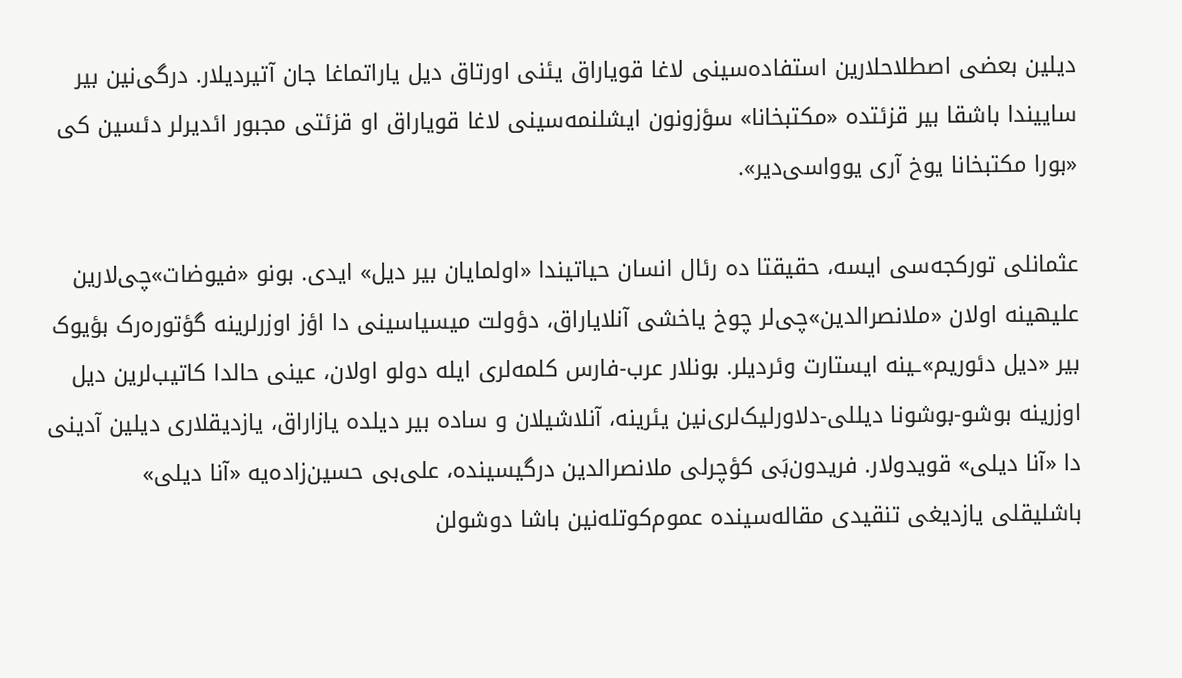دیلین بعضی اصطلاحلارین استفاده‌سینی لاغا قویاراق یئنی اورتاق دیل یاراتماغا جان آتیردیلار. درگی‌نین بیر ساییندا باشقا بیر قزئتده «مکتبخانا» سؤزونون ایشلنمه‌سینی لاغا قویاراق او قزئتی مجبور ائدیرلر دئسین کی «بورا مکتبخانا یوخ آری یوواسی‌دیر».

عثمانلی تورکجه‌سی ایسه، حقیقتا ده رئال انسان حیاتیندا «اولمایان بیر دیل» ایدی. بونو «فیوضات»چی‌لارین علیهینه اولان «ملانصرالدین»چی‌لر چوخ یاخشی آنلایاراق، دؤولت میسیاسینی دا اؤز اوزرلرینه گؤتوره‌رک بؤیوک بیر «دیل دئوریم»ـینه ایستارت وئردیلر. بونلار عرب-فارس کلمه‌لری ایله دولو اولان، عینی حالدا کاتیب‌لرین دیل اوزرینه بوشو-بوشونا دیللی-دلاورلیک‌لری‌نین یئرینه، آنلاشیلان و ساده بیر دیلده یازاراق، یازدیقلاری دیلین آدینی دا «آنا دیلی» قویدولار. فریدون‌بَی کؤچرلی ملانصرالدین درگیسینده، علی‌بی حسین‌زاده‌یه «آنا دیلی» باشلیقلی یازدیغی تنقیدی مقاله‌سینده عموم‌کوتله‌نین باشا دوشولن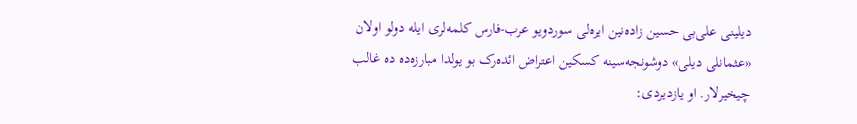دیلینی علی‌بی حسین زاده‌نین ایره‌لی سوردویو عرب-فارس کلمه‌لری ایله دولو اولان «عثمانلی دیلی» دوشونجه‌سینه کسکین اعتراض ائده‌رک بو یولدا مبارزه‌ده ده غالب چیخیرلار. او یازدیردی: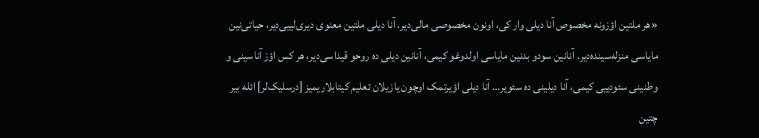«هر ملتین اؤزونه مخصوص آنا دیلی وار کی، اونون مخصوصی مالی‌دیر. آنا دیلی ملتین معنوی دیری‌لییی‌دیر، حیاتی‌نین مایاسی منزله‌سینده‌دیر. آنانین سودو بدنین مایاسی اولدوغو کیمی، آنانین دیلی ده روحو قیداسی‌دیر، هر کس اؤز آناسینی و وطنینی سئودییی کیمی، آنا دیلینی ده سئویر… آنا دیلی اؤیرتمک اوچون یازیلان تعلیم کیتابلاریمیز [درسلیک‌لر] ائله بیر چتین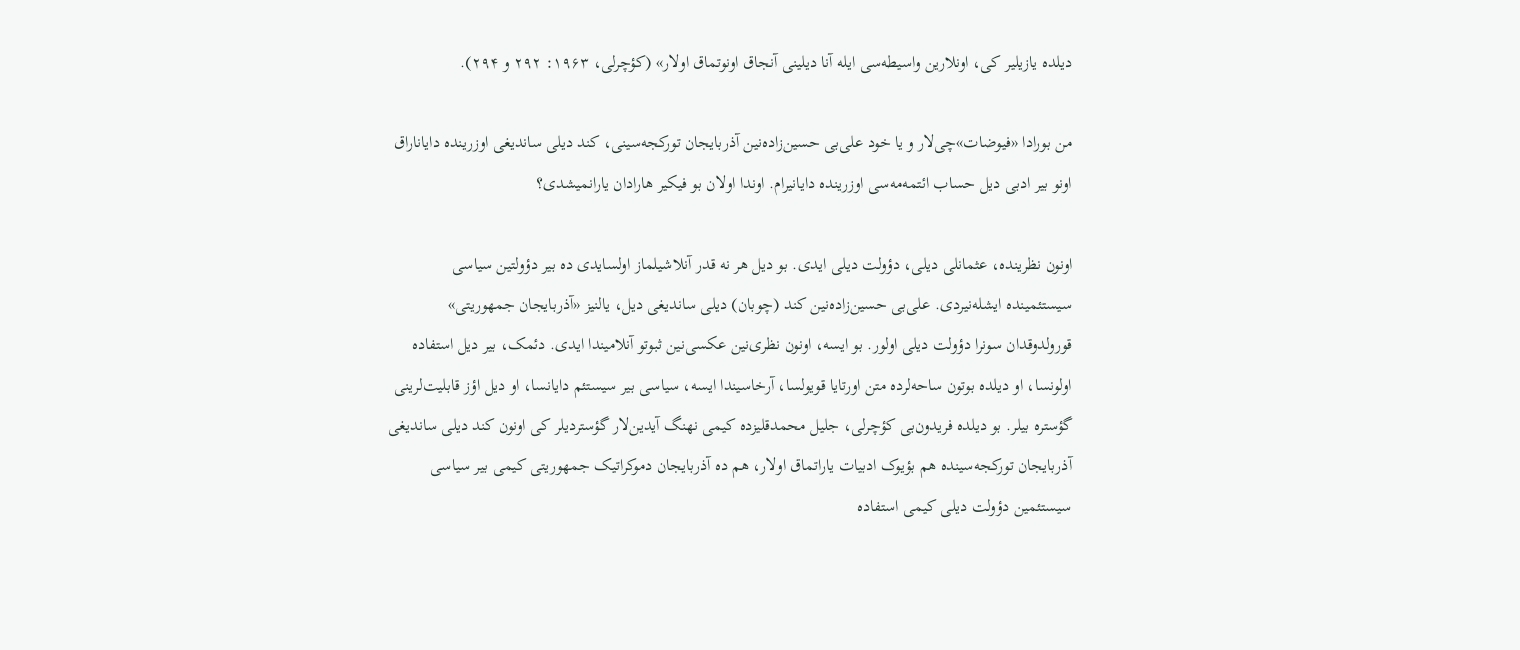دیلده یازیلیر کی، اونلارین واسیطه‌سی ایله آنا دیلینی آنجاق اونوتماق اولار» (کؤچرلی، ۱۹۶۳: ۲۹۲ و ۲۹۴).

من بورادا «فیوضات»چی‌لار و یا خود علی‌بی حسین‌زاده‌نین آذربایجان تورکجه‌سینی، کند دیلی ساندیغی اوزرینده دایاناراق اونو بیر ادبی دیل حساب ائتمه‌مه‌سی اوزرینده دایانیرام. اوندا اولان بو فیکیر هارادان یارانمیشدی؟

اونون نظرینده، عثمانلی دیلی، دؤولت دیلی ایدی. بو دیل هر نه ‌قدر آنلاشیلماز اولسایدی ده بیر دؤولتین سیاسی سیستئمینده ایشله‌نیردی. علی‌بی حسین‌زاده‌نین کند (چوبان) دیلی ساندیغی دیل، یالنیز «آذربایجان جمهوریتی» قورولدوقدان سونرا دؤولت دیلی اولور. بو ایسه، اونون نظری‌نین عکسی‌نین ثبوتو آنلامیندا ایدی. دئمک، بیر دیل استفاده اولونسا، او دیلده بوتون ساحه‌لرده متن اورتایا قویولسا، آرخاسیندا ایسه، سیاسی بیر سیستئم دایانسا، او دیل اؤز قابلیت‌لرینی گؤستره بیلر. بو دیلده فریدون‌بی کؤچرلی، جلیل محمدقلیزده کیمی نهنگ‌ آیدین‌لار گؤستردیلر کی اونون کند دیلی ساندیغی آذربایجان تورکجه‌سینده هم بؤیوک ادبیات یاراتماق اولار، هم ده آذربایجان دموکراتیک جمهوریتی کیمی بیر سیاسی سیستئمین دؤولت دیلی کیمی استفاده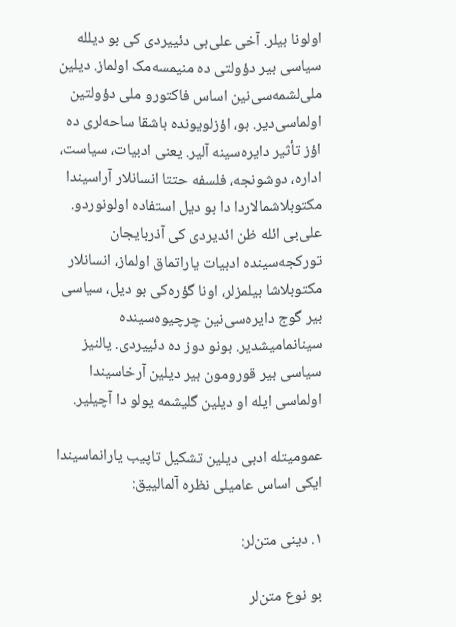اولونا بیلر. آخی علی‌بی دئییردی کی بو دیلله سیاسی بیر دؤولتی ده منیمسه‌مک اولماز. دیلین ملی‌لشمه‌سی‌نین اساس فاکتورو ملی دؤولتین اولماسی‌دیر. بو، اؤزلویونده باشقا ساحه‌لری ده اؤز تأثیر دایره‌سینه آلیر. یعنی ادبیات، سیاست، اداره، دوشونجه، فلسفه حتتا انسانلار آراسیندا مکتوبلاشمالاردا دا بو دیل استفاده اولونوردو. علی‌بی ائله ظن ائدیردی کی آذربایجان تورکجه‌سینده ادبیات یاراتماق اولماز، انسانلار مکتوبلاشا بیلمزلر، اونا گؤره‌کی بو دیل، سیاسی بیر گوج دایره‌سی‌نین چرچیوه‌سینده سینانمامیشدیر. بونو دوز ده دئییردی. یالنیز سیاسی بیر قورومون بیر دیلین آرخاسیندا اولماسی ایله او دیلین گلیشمه یولو دا آچیلیر.

عمومیتله ادبی دیلین تشکیل تاپیب یارانماسیندا ایکی اساس عامیلی نظره آلمالییق:

۱. دینی متن‌لر:

بو نوع متن‌لر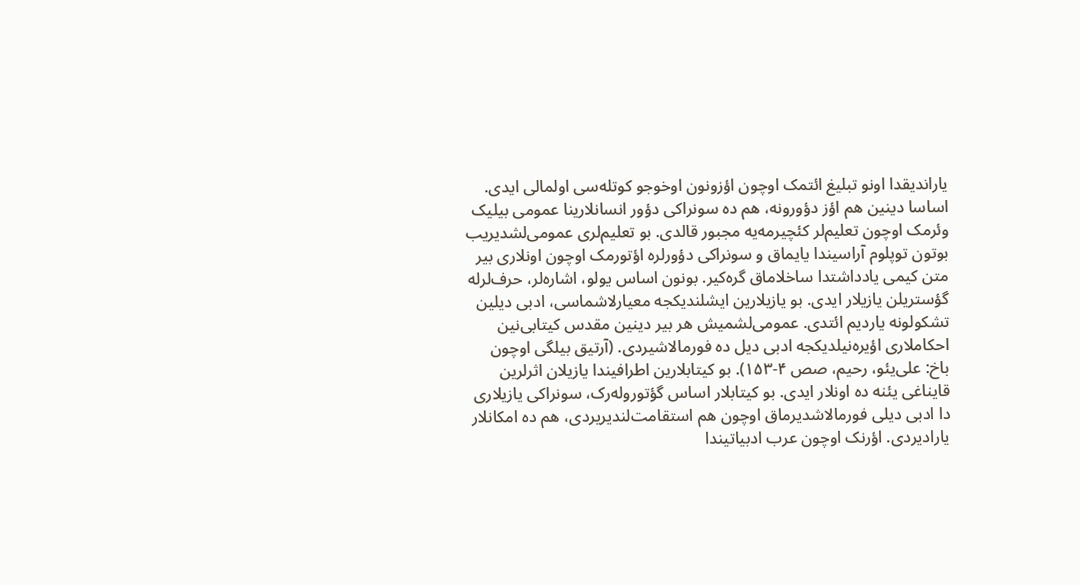یاراندیقدا اونو تبلیغ ائتمک اوچون اؤزونون اوخوجو کوتله‌سی اولمالی ایدی. اساسا دینین هم اؤز دؤورونه، هم ده سونراکی دؤور انسانلارینا عمومی بیلیک وئرمک اوچون تعلیم‌لر کئچیرمه‌یه مجبور قالدی. بو تعلیم‌لری عمومی‌لشدیریب بوتون توپلوم آراسیندا یایماق و سونراکی دؤورلره اؤتورمک اوچون اونلاری بیر متن کیمی یادداشتدا ساخلاماق گره‌کیر. بونون اساس یولو، اشاره‌لر، حرف‌لرله گؤستریلن یازیلار ایدی. بو یازیلارین ایشلندیکجه معیارلاشماسی، ادبی دیلین تشکولونه یاردیم ائتدی. عمومی‌لشمیش هر بیر دینین مقدس کیتابی‌نین احکاملاری اؤیره‌نیلدیکجه ادبی دیل ده فورمالاشیردی. (آرتیق بیلگی اوچون باخ: علی‌یئو، رحیم، صص ۴-۱۵۳). بو کیتابلارین اطرافیندا یازیلان اثرلرین قایناغی یئنه ده اونلار ایدی. بو کیتابلار اساس گؤتوروله‌رک، سونراکی یازیلاری دا ادبی دیلی فورمالاشدیرماق اوچون هم استقامت‌لندیریردی، هم ده امکانلار یارادیردی. اؤرنک اوچون عرب ادبیاتیندا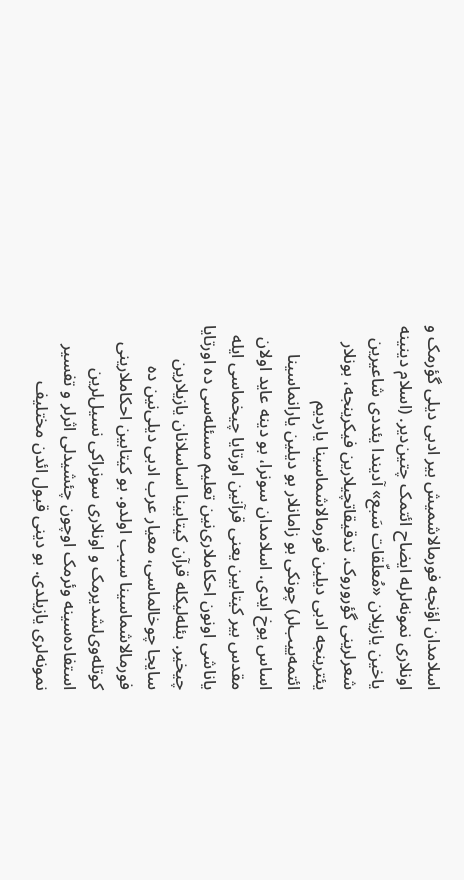اسلامدان اؤنجه فورمالاشمیش بیر ادبی دیلی گؤرمک و اونلاری نمونه‌لرله ایضاح ائتمک چتین‌دیر. (اسلام دینینه یاخین یازیلان «مُعلّقات سَبع» آدیندا یئددی شاعیرین شعرلرینی گؤروروک. تدقیقاتچیلارین فیکرینجه، بونلار یئترینجه ادبی دیلین فورمالاشماسینا یاردیم ائتمه‌ییب‌لر) چونکی بو زامانلار بو دیلین یارانماسینا اساس یوخ ایدی. اسلامدان سونرا، بو دینه عاید اولان مقدس بیر کیتابین یعنی قرآنین اورتایا چیخماسی ایله یاناشی اونون احکاملاری‌نین تعلیم مسئله‌سی ده اورتایا چیخیر. بئله‌لیکله قرآن کیتابینا اساسلانان یازیلارین سایجا چوخالماسی، معیار عرب ادبی دیلی‌نین ده فورمالاشماسینا سبب اولدو. بو کیتابین احکاملارینی کوتله‌وی‌لشدیرمک و اونلاری سونراکی نسیل‌لرین استفاده‌سینه وئرمک اوچون چئشیدلی اثرلر و تفسیر نمونه‌لری یازیلدی. بو دینی قبول ائدن مختلیف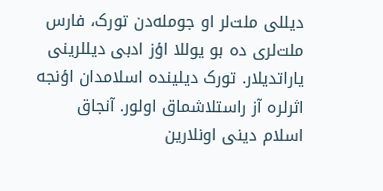دیللی ملت‌لر او جومله‌دن تورک، فارس ملت‌لری ده بو یوللا اؤز ادبی دیللرینی یاراتدیلار. تورک دیلینده اسلامدان اؤنجه اثرلره آز راستلاشماق اولور. آنجاق اسلام دینی اونلارین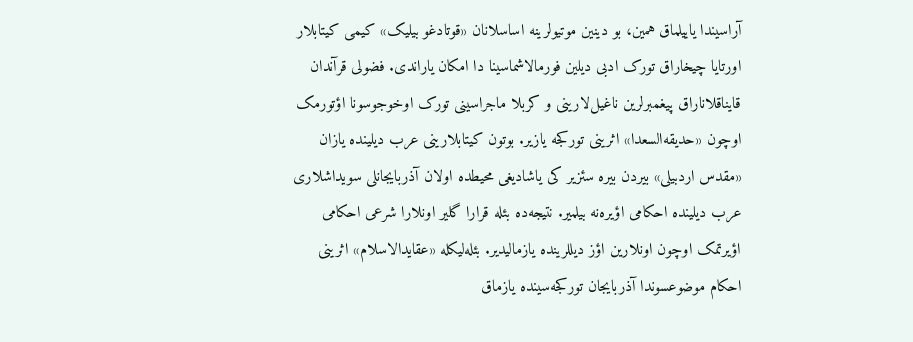آراسیندا یاییلماق همین، بو دینین موتیولرینه اساسلانان «قوتادغو بیلیک» کیمی کیتابلار اورتایا چیخاراق تورک ادبی دیلین فورمالاشماسینا دا امکان یاراندی. فضولی قرآندان قایناقلاناراق پیغمبرلرین ناغیل‌لارینی و کربلا ماجراسینی تورک اوخوجوسونا اؤتورمک اوچون «حدیقه‌السعدا» اثرینی تورکجه یازیر. بوتون کیتابلارینی عرب دیلینده یازان «مقدس اردبیلی» بیردن بیره سئزیر کی یاشادیغی محیطده اولان آذربایجانلی سویداشلاری عرب دیلینده احکامی اؤیره‌نه بیلمیر. نتیجه‌ده بئله قرارا گلیر اونلارا شرعی احکامی اؤیرتمک اوچون اونلارین اؤز دیللرینده یازمالیدیر. بئله‌لیکله «عقایدالاسلام» اثرینی احکام موضوعسوندا آذربایجان تورکجه‌سینده یازماق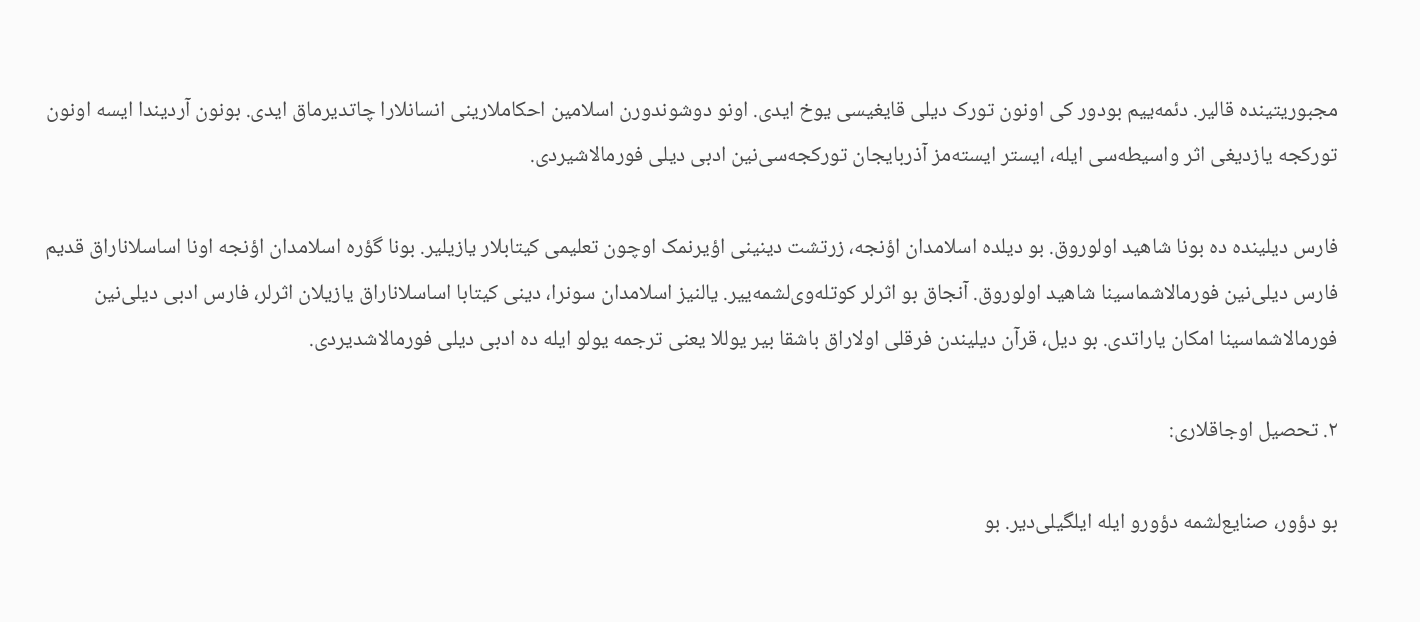مجبوریتینده قالیر. دئمه‌ییم بودور کی اونون تورک دیلی قایغیسی یوخ ایدی. اونو دوشوندورن اسلامین احکاملارینی انسانلارا چاتدیرماق ایدی. بونون آردیندا ایسه اونون تورکجه یازدیغی اثر واسیطه‌سی ایله، ایستر ایسته‌مز آذربایجان تورکجه‌سی‌نین ادبی دیلی فورمالاشیردی.

فارس دیلینده ده بونا شاهید اولوروق. بو دیلده اسلامدان اؤنجه، زرتشت دینینی اؤیرنمک اوچون تعلیمی کیتابلار یازیلیر. بونا گؤره اسلامدان اؤنجه اونا اساسلاناراق قدیم فارس دیلی‌نین فورمالاشماسینا شاهید اولوروق. آنجاق بو اثرلر کوتله‌وی‌لشمه‌ییر. یالنیز اسلامدان سونرا، دینی کیتابا اساسلاناراق یازیلان اثرلر، فارس ادبی دیلی‌نین فورمالاشماسینا امکان یاراتدی. بو دیل، قرآن دیلیندن فرقلی اولاراق باشقا بیر یوللا یعنی ترجمه یولو ایله ده ادبی دیلی فورمالاشدیردی.

۲. تحصیل اوجاقلاری:

بو دؤور، صنایع‌لشمه دؤورو ایله ایلگیلی‌دیر. بو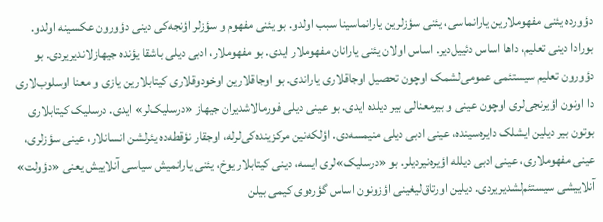دؤورده یئنی مفهوملارین یارانماسی، یئنی سؤزلرین یارانماسینا سبب اولدو. بو یئنی مفهوم و سؤزلر اؤنجه‌کی دینی دؤورون عکسینه اولدو. بورادا دینی تعلیم، داها اساس دئییل‌دیر. اساس اولان یئنی یارانان مفهوملار ایدی. بو مفهوملار، ادبی دیلی باشقا یؤنده جیهازلاندیریردی. بو دؤورون تعلیم سیستئمی عمومی‌لشمک اوچون تحصیل اوجاقلاری یاراندی. بو اوجاقلارین اوخودوقلاری کیتابلارین یازی و معنا اوسلوب‌لاری دا اونون اؤیرنجی‌لری اوچون عینی و بیرمعنالی بیر دیلده ایدی. بو عینی دیلی فورمالاشدیران جیهاز «درسلیک‌لر» ایدی. درسلیک کیتابلاری بوتون بیر دیلین ایشلک دایره‌سینده، عینی ادبی دیلی منیمسه‌دی. اؤلکه‌نین مرکزینده‌کی‌لرله، اوجقار نؤقطه‌ده یئرلشن انسانلار، عینی سؤزلری، عینی مفهوملاری، عینی ادبی دیلله اؤیره‌نیردیلر. بو «درسلیک‌»لری ایسه، دینی کیتابلار یوخ، یئنی یارانمیش سیاسی آنلاییش یعنی «دؤولت» آنلاییشی سیستئم‌لشدیریردی. دیلین اورتاق‌لیغینی اؤزونون اساس گؤره‌وی کیمی بیلن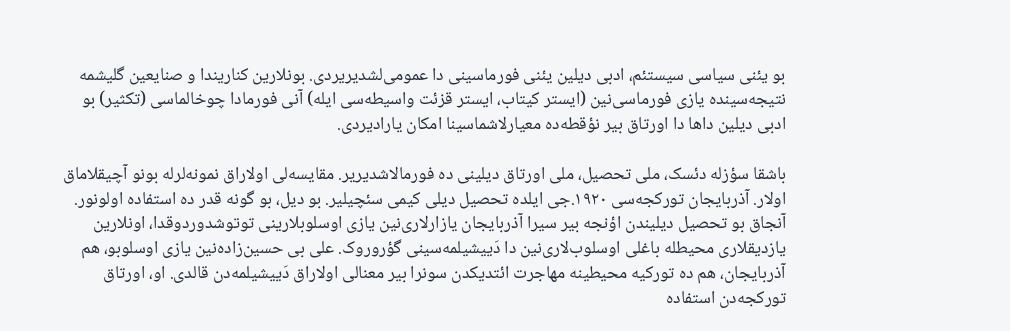بو یئنی سیاسی سیستئم، ادبی دیلین یئنی فورماسینی دا عمومی‌لشدیریردی. بونلارین کناریندا و صنایعین‌ گلیشمه نتیجه‌سینده یازی فورماسی‌نین (ایستر کیتاب، ایستر قزئت واسیطه‌سی ایله) آنی فورمادا چوخالماسی (تکثیر) بو ادبی دیلین داها دا اورتاق بیر نؤقطه‌ده معیارلاشماسینا امکان یارادیردی.

باشقا سؤزله دئسک، ملی تحصیل، ملی اورتاق دیلینی ده فورمالاشدیریر. مقایسه‌لی اولاراق نمونه‌لرله بونو آچیقلاماق اولار. آذربایجان تورکجه‌سی ۱۹۲۰.جی ایلده تحصیل دیلی کیمی سئچیلیر. بو دیل، بو گونه قدر ده استفاده اولونور. آنجاق بو تحصیل دیلیندن اؤنجه بیر سیرا آذربایجان یازارلاری‌نین یازی اوسلوبلارینی توتوشدوردوقدا، اونلارین یازدیقلاری محیطله باغلی اوسلوب‌لاری‌نین دا دَییشیلمه‌سینی گؤروروک. علی بی‌ حسین‌زاده‌نین یازی اوسلوبو، هم آذربایجان، هم ده تورکیه محیطینه مهاجرت ائتدیکدن سونرا بیر معنالی اولاراق دَییشیلمه‌دن قالدی. او، اورتاق تورکجه‌دن استفاده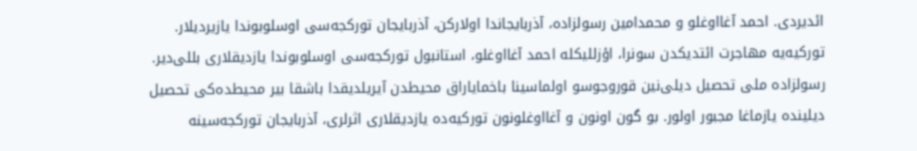ائدیردی. احمد آغااوغلو و محمدامین رسولزاده، آذربایجاندا اولارکن، آذربایجان تورکجه‌سی اوسلوبوندا یازیردیلار. تورکیه‌یه مهاجرت ائتدیکدن سونرا، اؤزللیکله احمد آغااوغلو، استانبول تورکجه‌سی اوسلوبوندا یازدیقلاری بللی‌دیر. رسولزاده ملی تحصیل دیلی‌نین قوروجوسو اولماسینا باخمایاراق محیطدن آیریلدیقدا باشقا بیر محیطده‌کی تحصیل دیلینده یازماغا مجبور اولور. بو گون اونون و آغااوغلونون تورکیه‌ده یازدیقلاری اثرلری، آذربایجان تورکجه‌سینه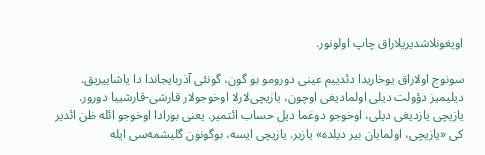اویغونلاشدیریلاراق چاپ اولونور.

سونوج اولاراق یوخاریدا دئدییم عینی دورومو بو گون، گونئی آذربایجاندا دا یاشاییریق. دیلیمیز دؤولت دیلی اولمادیغی اوچون، یازیچی‌لارلا اوخوجولار قارشی‌-قارشییا دورور. یازیچی یازدیغی دیلی، اوخوجو دوغما دیل حساب ائتمیر. یعنی بورادا اوخوجو ائله ظن ائدیر کی «یازیچی، اولمایان بیر دیلده» یازیر. یازیچی ایسه، بوگونون گلیشمه‌سی ایله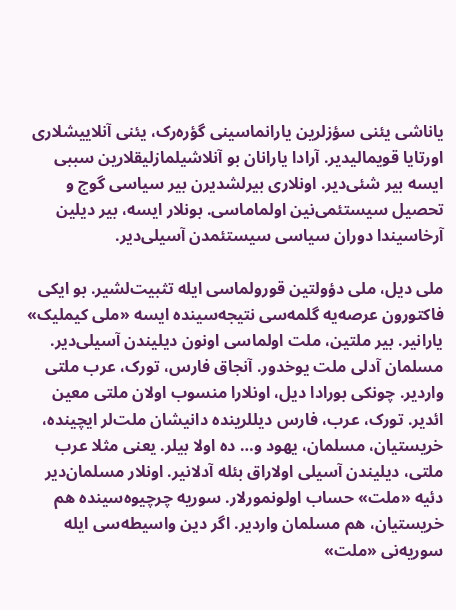یاناشی یئنی سؤزلرین یارانماسینی گؤره‌رک، یئنی آنلاییشلاری اورتایا قویمالیدیر. آرادا یارانان بو آنلاشیلمازلیقلارین سببی ایسه بیر شئی‌‌دیر. اونلاری بیرلشدیرن بیر سیاسی گوج و تحصیل سیستئمی‌نین اولماماسی. بونلار ایسه، بیر دیلین آرخاسیندا دوران سیاسی سیستئمدن آسیلی‌دیر.

ملی دیل، ملی دؤولتین قورولماسی ایله تثبیت‌لشیر. بو ایکی فاکتورون عرصه‌یه گلمه‌سی نتیجه‌سینده ایسه «ملی کیملیک» یارانیر. بیر ملتین، ملت اولماسی اونون دیلیندن آسیلی‌دیر. مسلمان آدلی ملت یوخدور. آنجاق فارس، تورک، عرب ملتی واردیر. چونکی بورادا دیل، اونلارا منسوب اولان ملتی معین ائدیر. تورک، عرب، فارس دیللرینده دانیشان ملت‌لر ایچینده، خریستیان، مسلمان، یهود و… ده اولا بیلر. یعنی مثلا عرب ملتی، دیلیندن آسیلی اولاراق بئله آدلانیر. اونلار مسلمان‌دیر دئیه «ملت» حساب اولونمورلار. سوریه چرچیوه‌سینده هم خریستیان، هم مسلمان واردیر. اگر دین واسیطه‌سی ایله سوریه‌نی «ملت»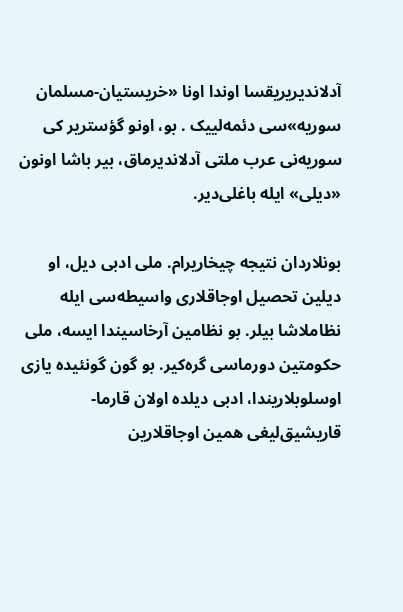آدلاندیریریقسا اوندا اونا «خریستیان-مسلمان سوریه»سی دئمه‌لییک . بو، اونو گؤستریر کی سوریه‌نی عرب ملتی آدلاندیرماق، بیر باشا اونون «دیلی» ایله باغلی‌دیر.

بونلاردان نتیجه چیخاریرام. ملی ادبی دیل، او دیلین تحصیل اوجاقلاری واسیطه‌سی ایله نظاملاشا بیلر. بو نظامین آرخاسیندا ایسه، ملی حکومتین دورماسی گره‌کیر. بو گون گونئیده یازی اوسلوبلاریندا، ادبی دیلده اولان قارما-قاریشیق‌لیغی همین اوجاقلارین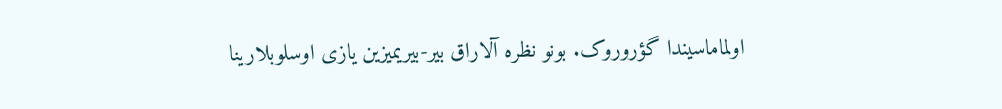اولماماسیندا گؤروروک. بونو نظره آلاراق بیر-بیریمیزین یازی اوسلوبلارینا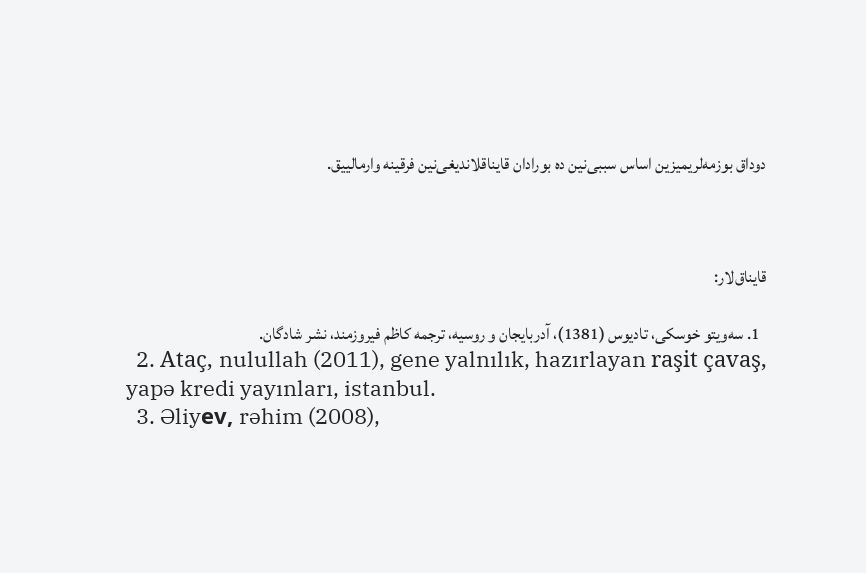دوداق بوزمه‌لریمیزین اساس سببی‌نین ده بورادان قایناقلاندیغی‌نین فرقینه وارمالییق.



قایناق‌لار:

  1. سه‌ویتو خوسکی، تادیوس (1381)، آدربایجان و روسیه، ترجمه کاظم فیروزمند، نشر شادگان.
  2. Ataç, nulullah (2011), gene yalnılık, hazırlayan raşit çavaş, yapə kredi yayınları, istanbul.
  3. Əliyеv, rəhim (2008),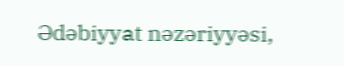Ədəbiyyаt nəzəriyyəsi,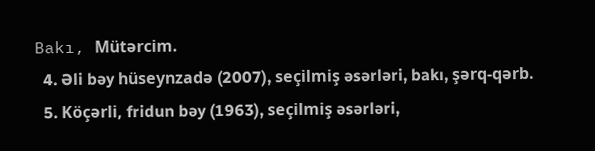Bаkı, Mütərcim.
  4. Əli bəy hüseynzadə (2007), seçilmiş əsərləri, bakı, şərq-qərb.
  5. Köçərli, fridun bəy (1963), seçilmiş əsərləri,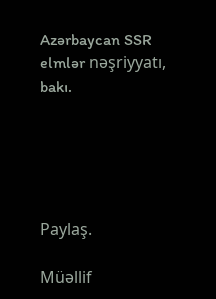Azərbaycan SSR elmlər nəşriyyatı, bakı.





Paylaş.

Müəllif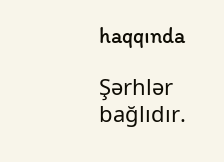haqqında

Şərhlər bağlıdır.